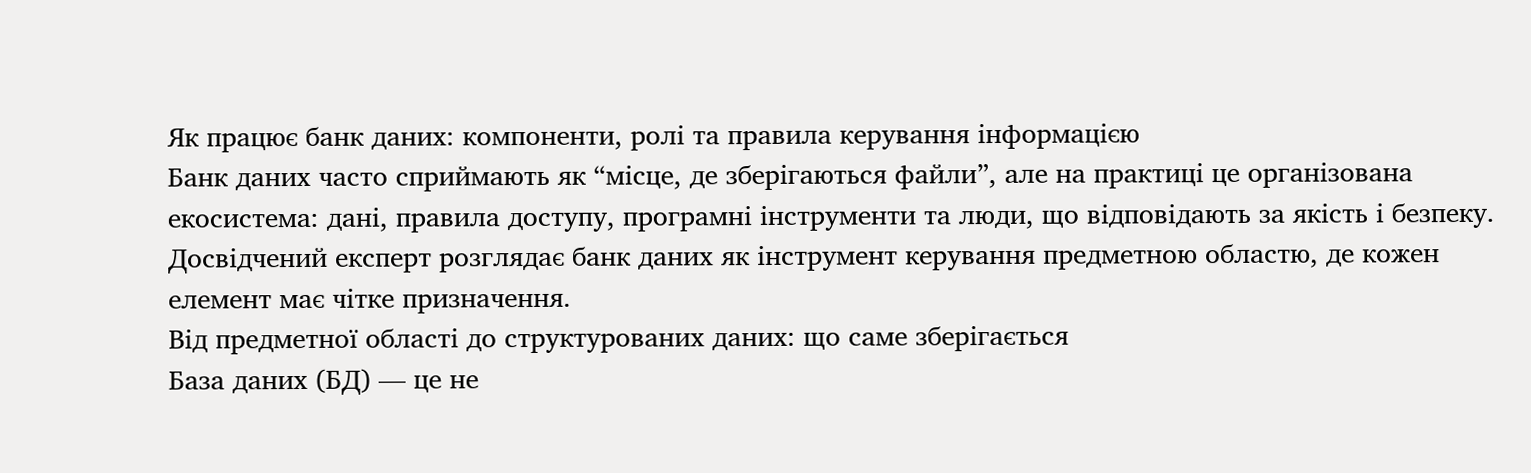Як працює банк даних: компоненти, ролі та правила керування інформацією
Банк даних часто сприймають як “місце, де зберігаються файли”, але на практиці це організована екосистема: дані, правила доступу, програмні інструменти та люди, що відповідають за якість і безпеку. Досвідчений експерт розглядає банк даних як інструмент керування предметною областю, де кожен елемент має чітке призначення.
Від предметної області до структурованих даних: що саме зберігається
База даних (БД) — це не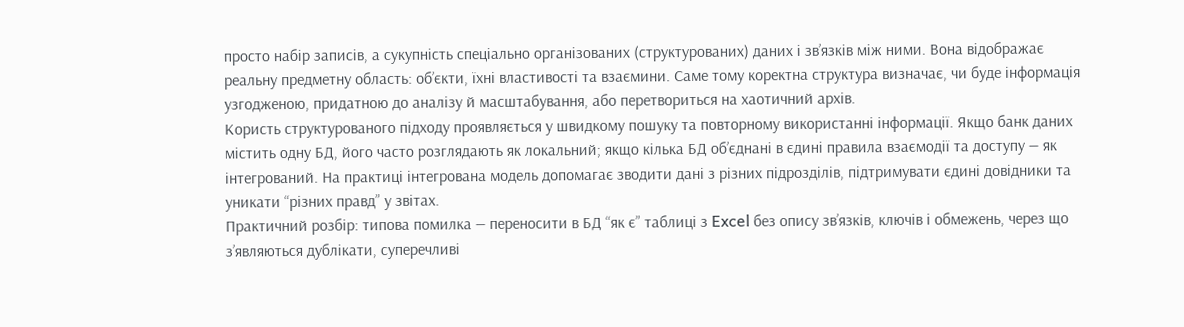просто набір записів, а сукупність спеціально організованих (структурованих) даних і зв’язків між ними. Вона відображає реальну предметну область: об’єкти, їхні властивості та взаємини. Саме тому коректна структура визначає, чи буде інформація узгодженою, придатною до аналізу й масштабування, або перетвориться на хаотичний архів.
Користь структурованого підходу проявляється у швидкому пошуку та повторному використанні інформації. Якщо банк даних містить одну БД, його часто розглядають як локальний; якщо кілька БД об’єднані в єдині правила взаємодії та доступу — як інтегрований. На практиці інтегрована модель допомагає зводити дані з різних підрозділів, підтримувати єдині довідники та уникати “різних правд” у звітах.
Практичний розбір: типова помилка — переносити в БД “як є” таблиці з Excel без опису зв’язків, ключів і обмежень, через що з’являються дублікати, суперечливі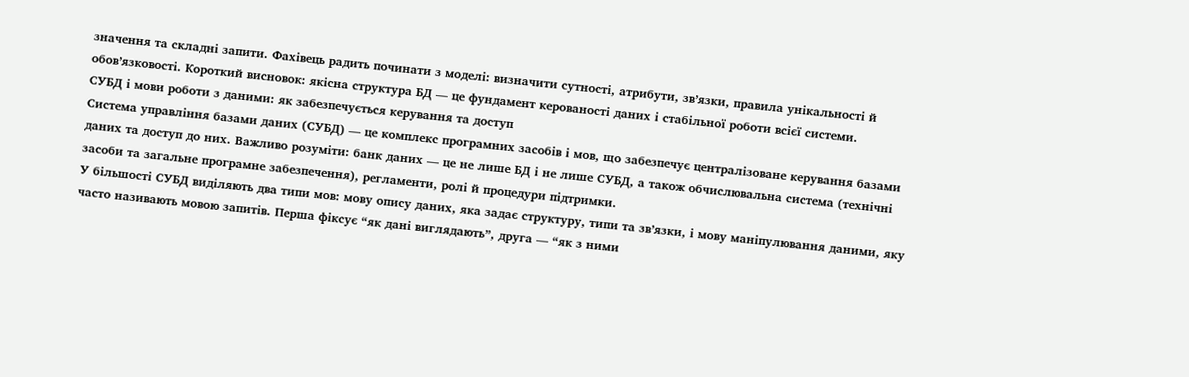значення та складні запити. Фахівець радить починати з моделі: визначити сутності, атрибути, зв’язки, правила унікальності й обов’язковості. Короткий висновок: якісна структура БД — це фундамент керованості даних і стабільної роботи всієї системи.
СУБД і мови роботи з даними: як забезпечується керування та доступ
Система управління базами даних (СУБД) — це комплекс програмних засобів і мов, що забезпечує централізоване керування базами даних та доступ до них. Важливо розуміти: банк даних — це не лише БД і не лише СУБД, а також обчислювальна система (технічні засоби та загальне програмне забезпечення), регламенти, ролі й процедури підтримки.
У більшості СУБД виділяють два типи мов: мову опису даних, яка задає структуру, типи та зв’язки, і мову маніпулювання даними, яку часто називають мовою запитів. Перша фіксує “як дані виглядають”, друга — “як з ними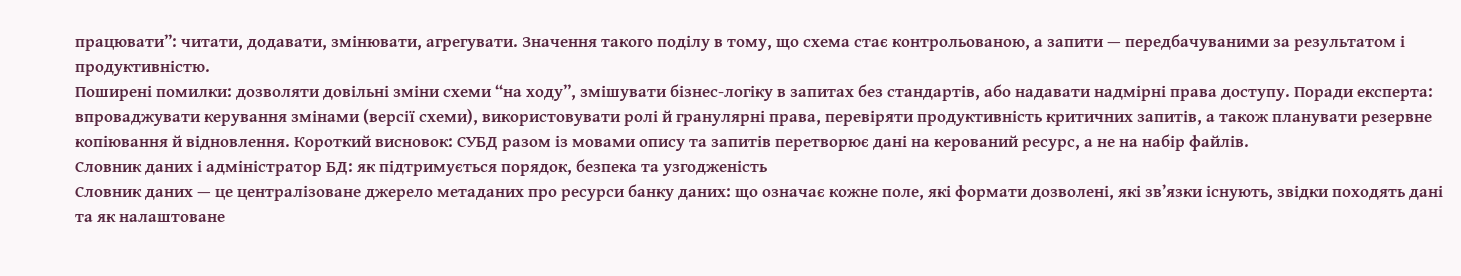працювати”: читати, додавати, змінювати, агрегувати. Значення такого поділу в тому, що схема стає контрольованою, а запити — передбачуваними за результатом і продуктивністю.
Поширені помилки: дозволяти довільні зміни схеми “на ходу”, змішувати бізнес-логіку в запитах без стандартів, або надавати надмірні права доступу. Поради експерта: впроваджувати керування змінами (версії схеми), використовувати ролі й гранулярні права, перевіряти продуктивність критичних запитів, а також планувати резервне копіювання й відновлення. Короткий висновок: СУБД разом із мовами опису та запитів перетворює дані на керований ресурс, а не на набір файлів.
Словник даних і адміністратор БД: як підтримується порядок, безпека та узгодженість
Словник даних — це централізоване джерело метаданих про ресурси банку даних: що означає кожне поле, які формати дозволені, які зв’язки існують, звідки походять дані та як налаштоване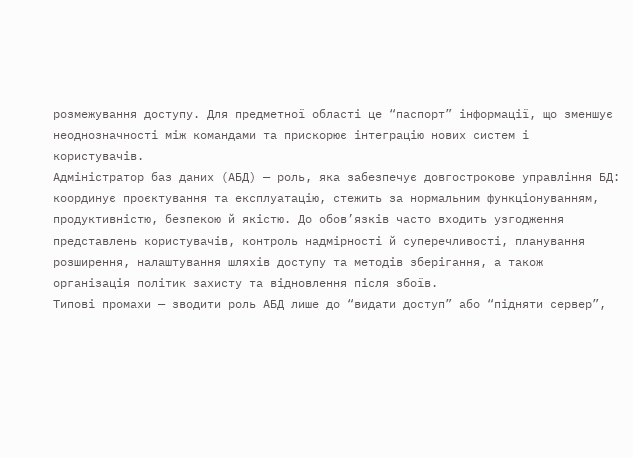розмежування доступу. Для предметної області це “паспорт” інформації, що зменшує неоднозначності між командами та прискорює інтеграцію нових систем і користувачів.
Адміністратор баз даних (АБД) — роль, яка забезпечує довгострокове управління БД: координує проєктування та експлуатацію, стежить за нормальним функціонуванням, продуктивністю, безпекою й якістю. До обов’язків часто входить узгодження представлень користувачів, контроль надмірності й суперечливості, планування розширення, налаштування шляхів доступу та методів зберігання, а також організація політик захисту та відновлення після збоїв.
Типові промахи — зводити роль АБД лише до “видати доступ” або “підняти сервер”,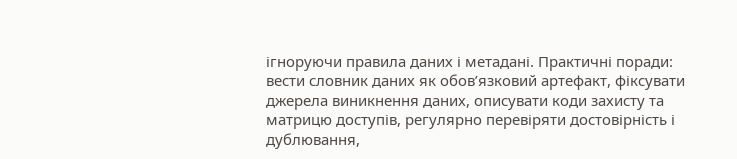ігноруючи правила даних і метадані. Практичні поради: вести словник даних як обов’язковий артефакт, фіксувати джерела виникнення даних, описувати коди захисту та матрицю доступів, регулярно перевіряти достовірність і дублювання,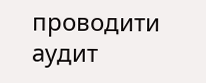проводити аудит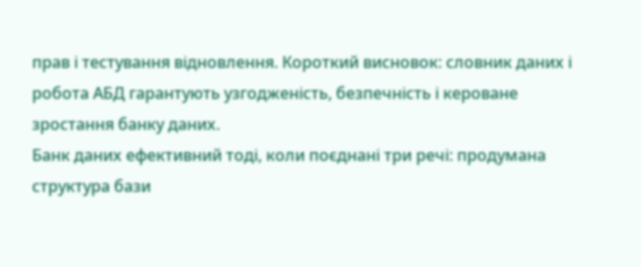прав і тестування відновлення. Короткий висновок: словник даних і робота АБД гарантують узгодженість, безпечність і кероване зростання банку даних.
Банк даних ефективний тоді, коли поєднані три речі: продумана структура бази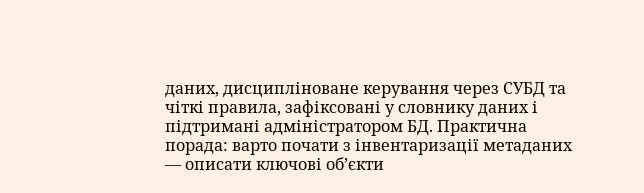даних, дисципліноване керування через СУБД та чіткі правила, зафіксовані у словнику даних і підтримані адміністратором БД. Практична порада: варто почати з інвентаризації метаданих — описати ключові об’єкти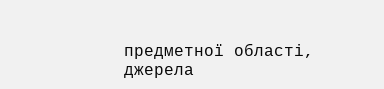предметної області, джерела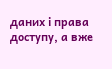даних і права доступу, а вже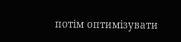потім оптимізувати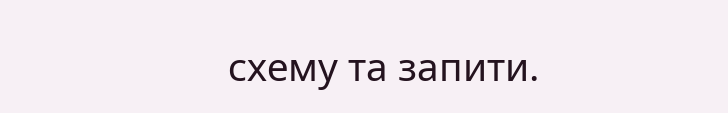схему та запити.